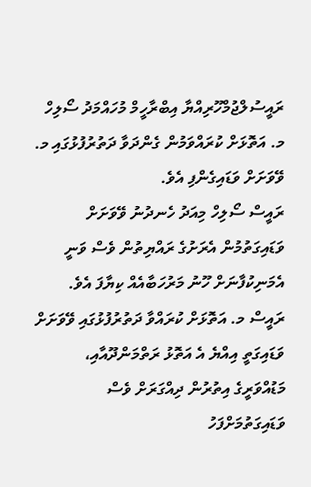ރައީސުލްޖުމްހޫރިއްޔާ އިބްރާހީމް މުހައްމަދު ސޯލިހް މ. އަތޮޅަށް ކުރައްވަމުން ގެންދަވާ ދަތުރުފުޅުގައި މ. ވޭވަށަށް ވަޑައިގެންފި އެވެ.
ރައީސް ސޯލިހް މިއަދު ހެނދުނު ވޭވަށަށް ވަޑައިގަތުމުން އެރަށުގެ ރައްޔިތުން ވެސް ވަނީ އެމަނިކުފާނަށް ހޫނު މަރުހަބާއެއް ކިޔާފަ އެވެ.
ރައީސް މ. އަތޮޅަށް ކުރައްވާ ދަތުރުފުޅުގައި ވޭވަށަށް ވަޑައިގަތީ އިއްޔެ އެ އަތޮޅު ރަތްމަންދޫއާއި، މަޑުއްވަރީގެ އިތުރުން ދިއްގަރަށް ވެސް ވަޑައިގަތުމަށްފަހު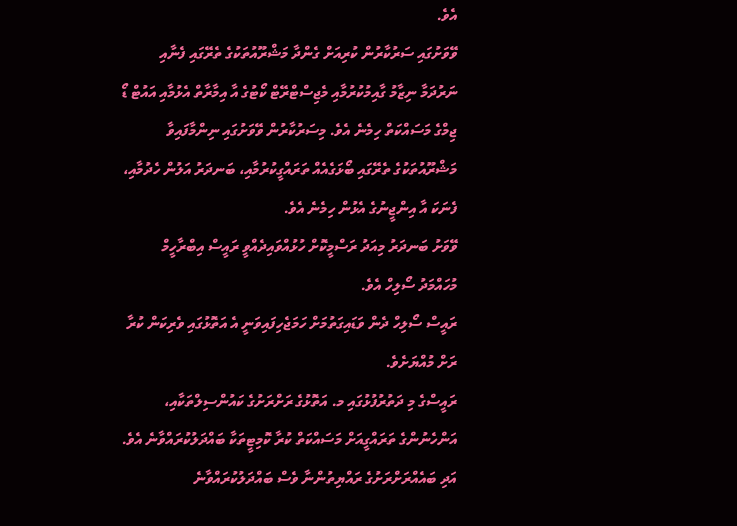އެވެ.
ވޭވަށުގައި ސަރުކާރުން ކުރިއަށް ގެންދާ މަޝްރޫއުތަކުގެ ތެރޭގައި ފެނާއި ނަރުދަމާ ނިޒާމު ގާއިމުކުރުމާއި މެޖިސްޓްރޭޓް ކޯޓުގެ އާ އިމާރާތް އެޅުމާއި އައުޓް ޑޯ ޖިމްގެ މަސައްކަތް ހިމެނެ އެވެ. މިސަރުކާރުން ވޭވަށުގައި ނިންމާފައިވާ މަޝްރޫއުތަކުގެ ތެރޭގައި ބޯޅަގެއެއް ތަރައްގީކުރުމާއި، ބަނދަރު އަލުން ހެދުމާއި، ފެނަކަ އާ އިންޖީނުގެ އެޅުން ހިމެނެ އެވެ.
ވޭވަށު ބަނދަރު މިއަދު ރަސްމީކޮށް ހުޅުއްވައިދެއްވީ ރައީސް އިބްރާހީމް މުހައްމަދު ސޯލިހް އެވެ.
ރައީސް ސޯލިހް ދެން ވަޑައިގަތުމަށް ހަމަޖެހިފައިވަނީ އެ އަތޮޅުގައި ވެރިކަން ކުރާ ރަށް މުއްޔަށެވެ.
ރައީސްގެ މި ދަތުރުފުޅުގައި މ. އަތޮޅުގެ ރަށްރަށުގެ ކައުންސިލްތަކާއި، އަންހެނުންގެ ތަރައްގީއަށް މަސައްކަތް ކުރާ ކޮމިޓީތަކާ ބައްދަލުކުރައްވާނެ އެވެ. އަދި ބައެއްރަށްރަށުގެ ރައްޔިތުންނާ ވެސް ބައްދަލުކުރައްވާނެ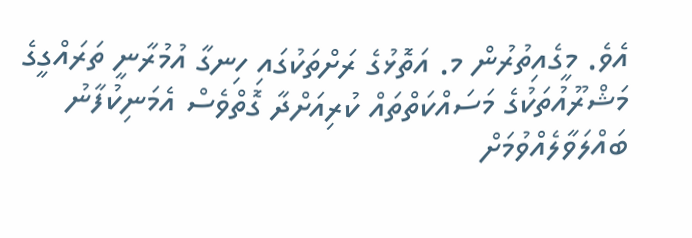އެވެ. މީގެއިތުރުން މ. އަތޮޅުގެ ރަށްތަކުގައި ހިނގާ އުމުރާނީ ތަރައްގީގެ މަޝްރޫއުތަކުގެ މަސައްކަތްތައް ކުރިއަށްދާ ގޮތްވެސް އެމަނިކުފާނު ބައްލަވާލެއްވުމަށް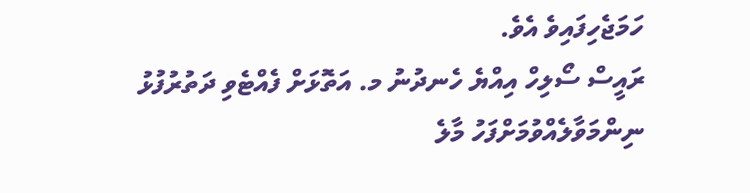ހަމަޖެހިފައިވެ އެވެ.
ރައީސް ސޯލިހް އިއްޔެ ހެނދުނު މ. އަތޮޅަށް ފެއްޓެވި ދަތުރުފުޅު ނިންމަވާލެއްވުމަށްފަހު މާލެ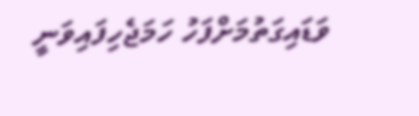ވަޑައިގަތުމަށްފަހު ހަމަޖެހިފައިވަނީ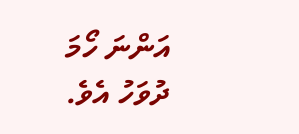އަންނަ ހޯމަ ދުވަހު އެވެ.